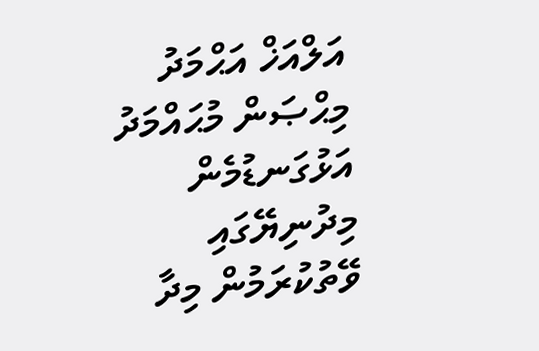އަލްއަޚް އަޙްމަދު މިޙްޞަން މުޙައްމަދު
އަޅުގަނޑުމެން މިދުނިޔޭގައި ވޭތުކުރަމުން މިދާ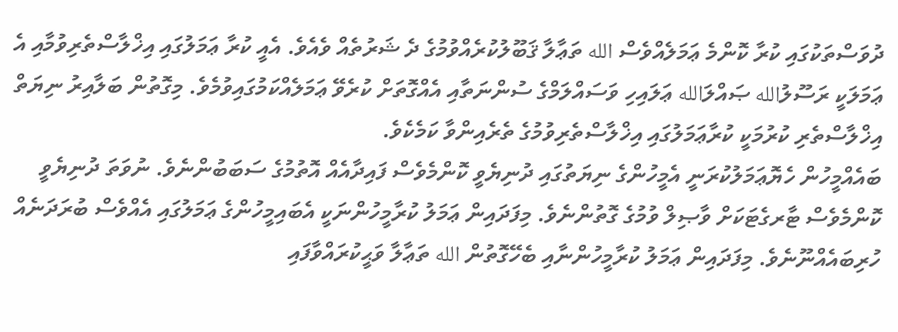ދުވަސްތަކުގައި ކުރާ ކޮންމެ ޢަމަލެއްވެސް الله ތަޢާލާ ޤަބޫލުކުރެއްވުމުގެ ދެ ޝަރުތެއް ވެއެވެ. އެއީ ކުރާ ޢަމަލުގައި އިޚްލާސްތެރިވުމާއި އެ ޢަމަލަކީ ރަސޫލުالله ޞައްލަالله ޢަލައިހި ވަސައްލަމްގެ ސުންނަތާއި އެއްގޮތަށް ކުރެވޭ ޢަމަލެއްކަމުގައިވުމެވެ. މިގޮތުން ބަލާއިރު ނިޔަތް އިޚްލާސްތެރި ކުރުމަކީ ކުރާޢަމަލުގައި އިޚްލާސްތެރިވުމުގެ ތެރެއިންވާ ކަމެކެވެ.
ބައެއްމީހުން ހެޔޮޢަމަލުކުރަނީ އެމީހުންގެ ނިޔަތުގައި ދުނިޔެވީ ކޮންމެވެސް ފައިދާއެއް އޮތުމުގެ ސަބަބުންނެވެ. ނުވަތަ ދުނިޔެވީ ކޮންމެވެސް ޓާރގެޓަކަށް ވާޞިލް ވުމުގެ ގޮތުންނެވެ. މިފަދައިން ޢަމަލު ކުރާމީހުންނަކީ އެބައިމީހުންގެ ޢަމަލުގައި އެއްވެސް ބުރަދަނެއް ހުރިބައެއްނޫނެވެ. މިފަދައިން ޢަމަލު ކުރާމީހުންނާއި ބެހޭގޮތުން الله ތަޢާލާ ވަޙީކުރައްވާފައި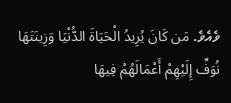ވެއެވެ. مَن كَانَ يُرِيدُ الْحَيَاةَ الدُّنْيَا وَزِينَتَهَا نُوَفِّ إِلَيْهِمْ أَعْمَالَهُمْ فِيهَا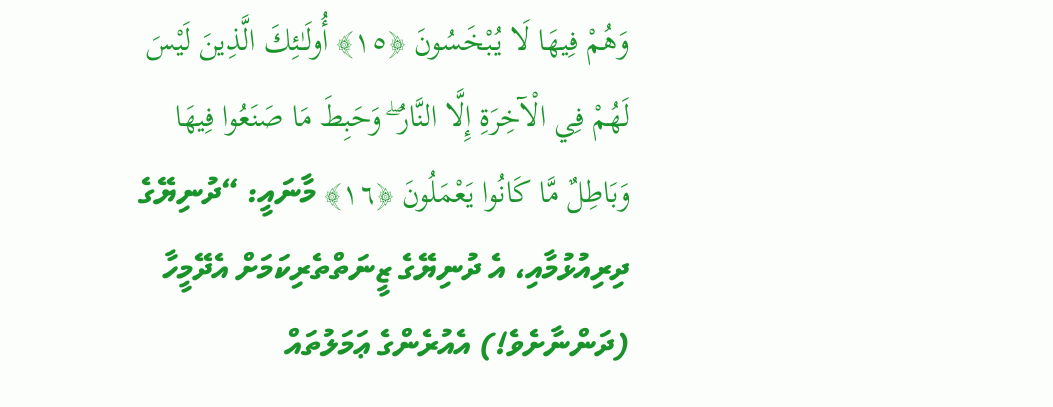وَهُمْ فِيهَا لَا يُبْخَسُونَ ﴿١٥﴾ أُولَـٰئِكَ الَّذِينَ لَيْسَ لَهُمْ فِي الْآخِرَةِ إِلَّا النَّارُ ۖ وَحَبِطَ مَا صَنَعُوا فِيهَا وَبَاطِلٌ مَّا كَانُوا يَعْمَلُونَ ﴿١٦﴾ މާނައީ: “ދުނިޔޭގެ ދިރިއުޅުމާއި، އެ ދުނިޔޭގެ ޒީނަތްތެރިކަމަށް އެދޭމީހާ (ދަންނާށެވެ!) އެއުރެންގެ ޢަމަލުތައް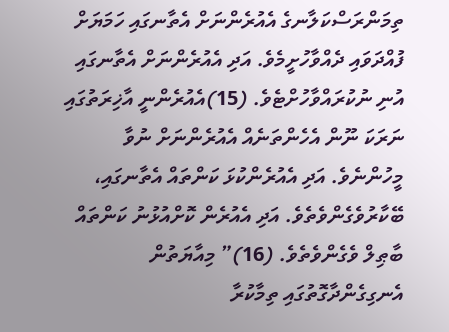ތިމަންރަސްކަލާނގެ އެއުރެންނަށް އެތާނގައި ހަމަޔަށް ފުއްދަވައި ދެއްވާހުށީމެވެ. އަދި އެއުރެންނަށް އެތާނގައި އުނި ނުކުރައްވާހުށްޓެވެ. (15)އެއުރެންނީ އާޚިރަތުގައި ނަރަކަ ނޫން އެހެންތަނެއް އެއުރެންނަށް ނުވާ މީހުންނެވެ. އަދި އެއުރެންކުޅަ ކަންތައް އެތާނގައި، ބޭކާރުވެގެންވެތެވެ. އަދި އެއުރެން ކޮށްއުޅުނު ކަންތައް ބާޠިލް ވެގެންވެތެވެ. (16)” މިއާޔަތުން އެނގިގެންދާގޮތުގައި ތިމާކުރާ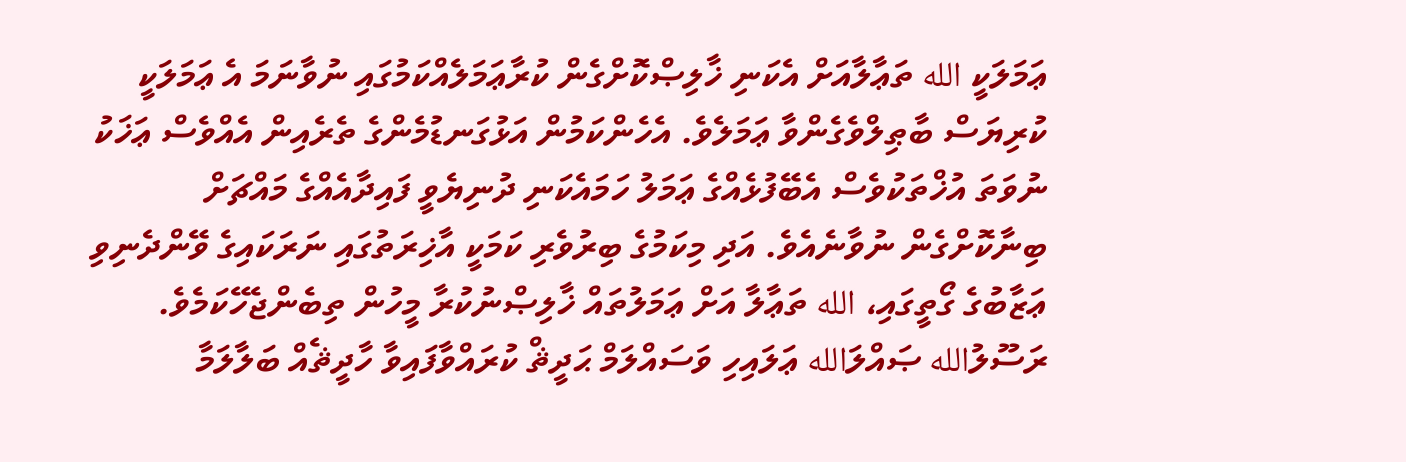ޢަމަލަކީ الله ތަޢާލާއަށް އެކަނި ޚާލިޞްކޮށްގެން ކުރާޢަމަލެއްކަމުގައި ނުވާނަމަ އެ ޢަމަލަކީ ކުރިޔަސް ބާޠިލްވެގެންވާ ޢަމަލެވެ. އެހެންކަމުން އަޅުގަނޑުމެންގެ ތެރެއިން އެއްވެސް ޢަޚަކު ނުވަތަ އުޚްތަކުވެސް އެބޭފުޅެއްގެ ޢަމަލު ހަމައެކަނި ދުނިޔެވީ ފައިދާއެއްގެ މައްޗަށް ބިނާކޮށްގެން ނުވާނެއެވެ. އަދި މިކަމުގެ ބިރުވެރި ކަމަކީ އާޚިރަތުގައި ނަރަކައިގެ ވޭންދެނިވި ޢަޒާބުގެ ގޯތީގައި، الله ތަޢާލާ އަށް ޢަމަލުތައް ޚާލިޞްނުކުރާ މީހުން ތިބެންޖެހޭކަމެވެ. ރަސޫލުالله ޞައްލަالله ޢަލައިހި ވަސައްލަމް ޙަދީޘް ކުރައްވާފައިވާ ހާދީޘެއް ބަލާލަމާ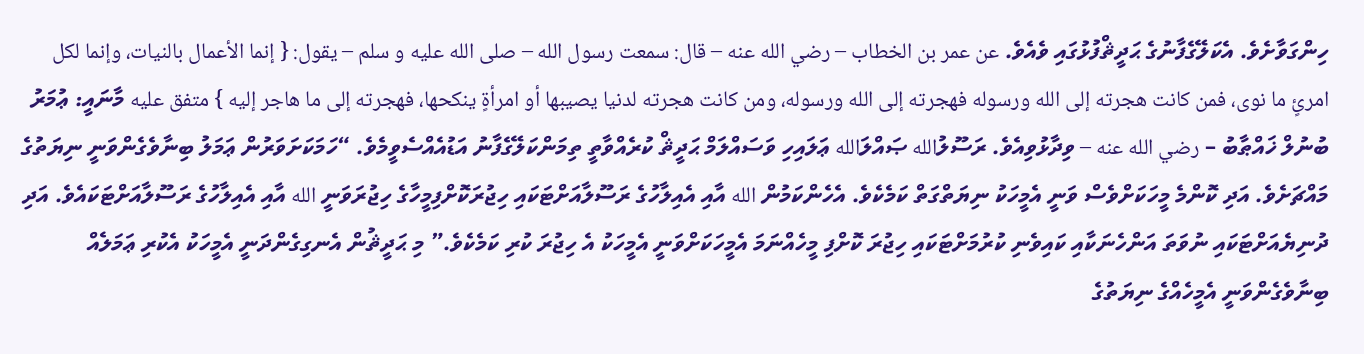ހިންގަވާށެވެ. އެކަލޭގެފާނުގެ ޙަދީޘްފުޅުގައި ވެއެވެ. عن عمر بن الخطاب – رضي الله عنه – قال: سمعت رسول الله – صلى الله عليه و سلم – يقول: { إنما الأعمال بالنيات، وإنما لكل امرئٍ ما نوى، فمن كانت هجرته إلى الله ورسوله فهجرته إلى الله ورسوله، ومن كانت هجرته لدنيا يصيبها أو امرأةٍ ينكحها، فهجرته إلى ما هاجر إليه } متفق عليه މާނައީ: ޢުމަރު ބުނުލް ޚައްޠާބު – رضي الله عنه – ވިދާޅުވިއެވެ. ރަސޫލުالله ޞައްލަالله ޢަލައިހި ވަސައްލަމް ޙަދީޘް ކުރެއްވާތީ ތިމަންކަލޭގެފާނު އަޑުއެއްސެވީމެވެ. “ހަމަކަށަވަރުން ޢަމަލު ބިނާވެގެންވަނީ ނިޔަތުގެ މައްޗަށެވެ. އަދި ކޮންމެ މީހަކަށްވެސް ވަނީ އެމީހަކު ނިޔަތްގަތް ކަމެކެވެ. އެހެންކަމުން الله އާއި އެއިލާހުގެ ރަސޫލާއަށްޓަކައި ހިޖުރަކޮށްފިމީހާގެ ހިޖުރަވަނީ الله އާއި އެއިލާހުގެ ރަސޫލާއަށްޓަކައެވެ. އަދި ދުނިޔެއަށްޓަކައި ނުވަތަ އަންހެނަކާއި ކައިވެނި ކުރުމަށްޓަކައި ހިޖުރަ ކޮށްފި މީހެއްނަމަ އެމީހަކަށްވަނީ އެމީހަކު އެ ހިޖުރަ ކުރި ކަމެކެވެ.” މި ޙަދީޘުން އެނގިގެންދަނީ އެމީހަކު އެކުރި ޢަމަލެއް ބިނާވެގެންވަނީ އެމީހެއްގެ ނިޔަތުގެ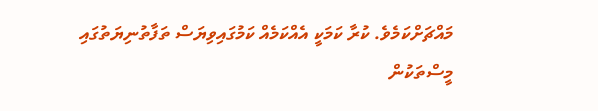މައްޗަށްކަމެވެ. ކުރާ ކަމަކީ އެއްކަމެއް ކަމުގައިވިޔަސް ތަފާތުނިޔަތުގައި މީސްތަކުން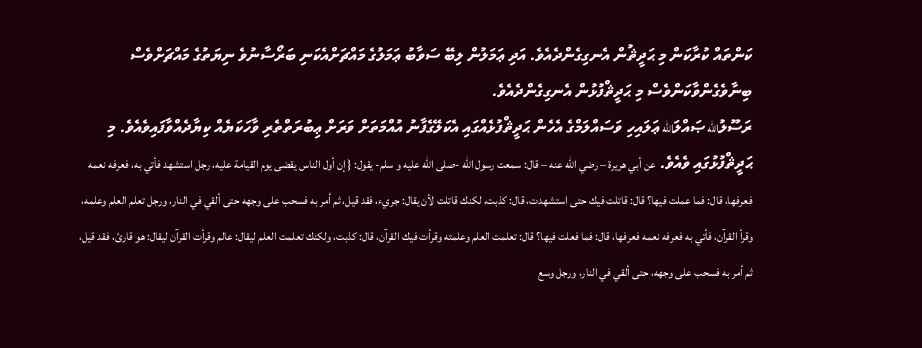ކަންތައް ކުރާކަން މި ޙަދީޘުން އެނގިގެންދެއެވެ. އަދި ޢަމަލުން ލިބޭ ސަވާބު ޢަމަލުގެ މައްޗަށްއެކަނި ބަރޯސާނުވެ ނިޔަތުގެ މައްޗަށްވެސް ބިނާވެގެންވާކަންވެސް މި ޙަދީޘްފުޅުން އެނގިގެންދެއެވެ.
ރަސޫލުالله ޞައްލަالله ޢަލައިހި ވަސައްލަމްގެ އެހެން ޙަދީޘްފުޅެއްގައި އެކަލޭގެފާނު އުއްމަތަށް ވަރަށް ޢިބުރަތްތެރި ވާހަކަޔެއް ކިޔާދެއްވާފައިވެއެވެ. މި ޙަދީޘްފުޅުގައި ވެއެވެ. عن أبي هريرة – رضي الله عنه – قال: سمعت رسول الله -صلى الله عليه و سلم- يقول: { إن أول الناس يقضى يوم القيامة عليه، رجل استشهد فأتي به، فعرفه نعمه فعرفها، قال: فما عملت فيها؟ قال: قاتلت فيك حتى استشهدت، قال: كذبت، لكنك قاتلت لأن يقال: جريء، فقد قيل، ثم أمر به فسحب على وجهه حتى ألقي في النار، ورجل تعلم العلم وعلمه، وقرأ القرآن، فأتي به فعرفه نعمه فعرفها، قال: فما فعلت فيها؟ قال: تعلمت العلم وعلمته وقرأت فيك القرآن، قال: كذبت، ولكنك تعلمت العلم ليقال: عالم وقرأت القرآن ليقال: هو قارئ، فقد قيل، ثم أمر به فسحب على وجهه، حتى ألقي في النار، ورجل وسع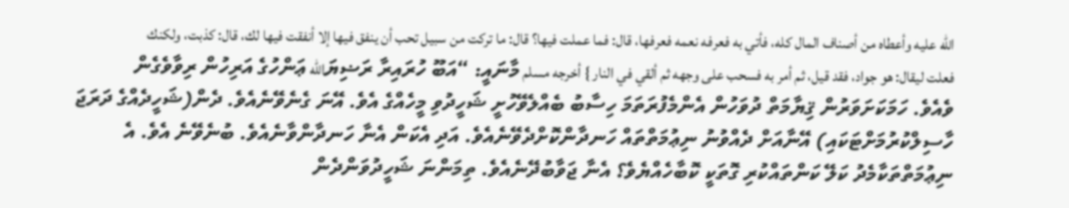الله عليه وأعطاه من أصناف المال كله، فأتي به فعرفه نعمه فعرفها، قال: فما عملت فيها؟ قال: ما تركت من سبيل تحب أن ينفق فيها إلا أنفقت فيها لك، قال: كذبت، ولكنك فعلت ليقال: هو جواد، فقد قيل، ثم أمر به فسحب على وجهه ثم ألقي في النار } أخرجه مسلم މާނައީ: “އަބޫ ހުރައިރާ ރަޟިޔަالله ޢަންހުގެ އަރިހުން ރިވާވެގެން ވެއެވެ. ހަމަކަށަވަރުން ޤިޔާމަތް ދުވަހުން އެންމެފުރަތަމަ ހިސާބު ބެއްލެވޭހުށީ ޝަހީދުވި މީހެއްގެ އެވެ. އޭނަ ގެނެވޭނެއެވެ. ދެން(ޝަހީދެއްގެ ދަރަޖަ ހާސިލްކުރުމަށްޓަކައި) އޭނާއަށް ދެއްވުނު ނިޢުމަތްތައް ހަނދާންކޮށްދެވޭނެއެވެ. އަދި އެކަން އެނާ ހަނދާންވާނެއެވެ. ބުނެވޭނެ އެވެ. އެ ނިޢުމަތްތަކާމެދު ކަލޭ ކަންތައްކުރި ގޮތަކީ ކޮބާހެއްޔެވެ؟ އެނާ ޖަވާބުދޭނެއެވެ. ތިމަންނަ ޝަހީދުވަންދެން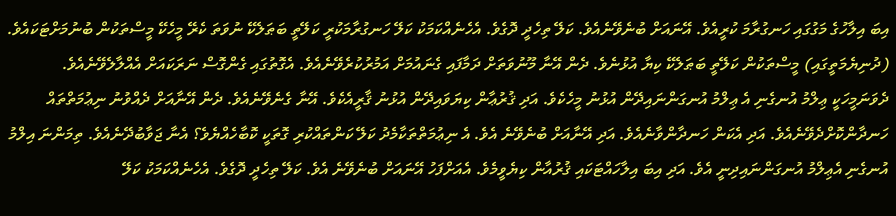އިބަ އިލާހުގެ މަގުގައި ހަނގުރާމަ ކުރީއެވެ. އޭނައަށް ބުނެވޭނެއެވެ. ކަލޭ ތިހެދީ ދޮގެވެ. އެހެނެއްކަމަކު ކަލޭ ހަނގުރާމަކުރީ ކަލޭތީ ބަޠަލެކޭ ނުވަތަ ކެރޭ މީހެކޭ މީސްތަކުން ބުނުމަށްޓަކައެވެ. (ދުނިޔެމަތީގައި) މީސްތަކުން ކަލޭތީ ބަޠަލެކޭ ކިޔާ އުޅުނެވެ. ދެން އޭނާ މޫނުވަތަށް ދަމާފައި ގެނައުމަށް އަމުރުކުރެވޭނެއެވެ. އެގޮތުގައި ގެންގޮސް ނަރަކައަށް އެއްލާލެވޭނެއެވެ. ދެވަނަމީހަކީ ޢިލްމު އުނގެނި އެ ޢިލްމު އުނގަންނައިދޭން އުޅުނު މީހެކެވެ. އަދި ޤުރުޢާން ކިޔަވައިދޭން އުޅުނު ޤާރީއެކެވެ. އޭނާ ގެނެވޭނެއެވެ. ދެން އޭނާއަށް ދެއްވުނު ނިޢުމަތްތައް ހަނދާންކޮށްދެވޭނެއެވެ. އަދި އެކަން ހަނދާންވާނެއެވެ. އަދި އޭނާއަށް ބުނެވޭނެ އެވެ. އެ ނިޢުމަތްތަކާމެދު ކަލޭ ކަންތައްކުރި ގޮތަކީ ކޮބާހެއްޔެވެ؟ އެނާ ޖަވާބުދޭނެއެވެ. ތިމަންނަ އިލްމު އުނގެނި އެޢިލްމު އުނގަންނައިދިނީ އެވެ. އަދި އިބަ އިލާހައްޓަކައި ޤުރުއާން ކިޔެވީމެވެ. އެއަށްފަހު އޭނައަށް ބުނެވޭނެ އެވެ. ކަލޭ ތިހެދީ ދޮގެވެ. އެހެނެއްކަމަކު ކަލޭ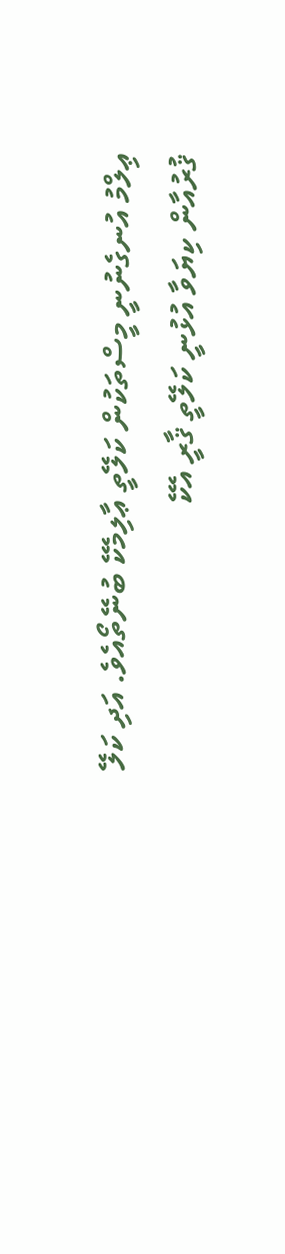ޢިލްމު އުނގެނުނީ މީސްތަކުން ކަލޭތީ ޢާލިމެކޭ ބުނޭތޯއެވެ. އަދި ކަލޭ ޤުރުއާން ކިޔަވާ އުޅުނީ ކަލޭތީ ޤާރީ އެކޭ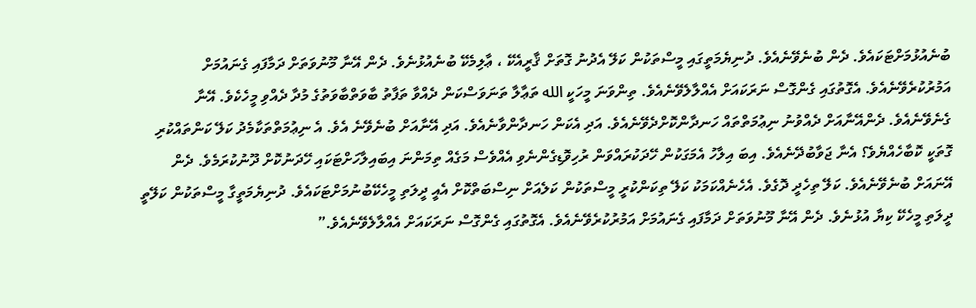ބުނެއުޅުމަށްޓަކައެވެ. ދެން ބުނެވޭނެއެވެ. ދުނިޔެމަތީގައި މީސްތަކުން ކަލޭ އެދުނު ގޮތަށް ޤާރީއެކޭ ، ޢާލިމެކޭ ބުނެއުޅުނެވެ. ދެން އޭނާ މޫނުވަތަށް ދަމާފައި ގެނައުމަށް އަމުރުކުރެވޭނެއެވެ. އެގޮތުގައި ގެންގޮސް ނަރަކައަށް އެއްލާލެވޭނެއެވެ. ތިންވަނަ މީހަކީ الله ތަޢާލާ ތަނަވަސްކަން ދެއްވާ ތަފާތު ބާވަތްބާވަތުގެ މުދާ ދެއްވި މީހެކެވެ. އޭނާ ގެނެވޭނެއެވެ. ދެންއޭނާއަށް ދެއްވުނު ނިޢުމަތްތައް ހަނދާންކޮށްދެވޭނެއެވެ. އަދި އެކަން ހަނދާންވާނެއެވެ. އަދި އޭނާއަށް ބުނެވޭނެ އެވެ. އެ ނިޢުމަތްތަކާމެދު ކަލޭ ކަންތައްކުރި ގޮތަކީ ކޮބާހެއްޔެވެ؟ އެނާ ޖަވާބުދޭނެއެވެ. އިބަ އިލާހު އެމަގަކުން ހޭދަކުރައްވަން ރުހިވޮޑިގެންނެވި އެއްވެސް މަގެއް ތިމަންނަ އިބައިލާހަށްޓަކައި ހޭދަނުކޮށް ދޫނުކުރަމެވެ. ދެން އޭނައަށް ބުނެވޭނެއެވެ. ކަލޭ ތިހެދީ ދޮގެވެ. އެހެނެއްކަމަކު ކަލޭ ތިކަންކުރީ މީސްތަކުން ކަލެއަށް ނިސްބަތްކޮށް އެއީ ދީލަތި މީހެކޭބުނުމަށްޓަކައެވެ. ދުނިޔެމަތީގާ މީސްތަކުން ކަލޭތީ ދީލަތި މީހެކޭ ކިޔާ އުޅުނެވެ. ދެން އޭނާ މޫނުވަތަށް ދަމާފައި ގެނައުމަށް އަމުރުކުރެވޭނެއެވެ. އެގޮތުގައި ގެންގޮސް ނަރަކައަށް އެއްލާލެވޭނެއެވެ.”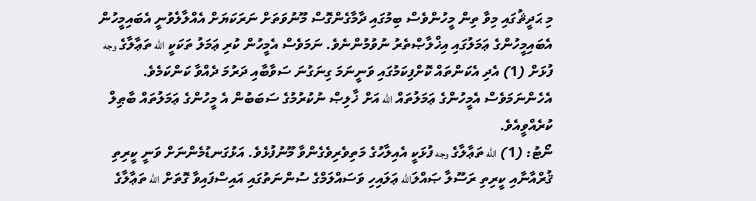މި ޙަދީޘުގައި މިވާ ތިން މީހުންވެސް ބިމުގައި ދާމާގެންގޮސް މޫނުވަތަށް ނަރަކަޔަށް އެއްލާލެވުނީ އެބައިމީހުން އެބައިމީހުންގެ ޢަމަލުގައި އިޚްލާޞްތެރު ނުވުމުންނެވެ. ނަމަވެސް އެމީހުން ކުރި ޢަމަލު ތަކަކީ الله ތަޢާލާގެ وجه ފުޅަށް (1) އެދި އެކަންތައް ކޮށްފިކަމުގައި ވަނީނަމަ ގިނަގުނަ ސަވާބާއި ދަރުމަ ދެއްވާ ކަންކަމެވެ. އެހެންނަމަވެސް އެމީހުންގެ ޢަމަލުތައް الله އަށް ޚާލިޞް ނުކުރުމުގެ ސަބަބުން އެ މީހުންގެ ޢަމަލުތައް ބާޠިލް ކުރެއްވީއެވެ.
ނޯޓު: (1) الله ތަޢާލާގެ وجه ފުޅަކީ އެއިލާހުގެ މަތިވެރިވެގެންވާ މޫނުފުޅެވެ. އަޅުގަނޑުމެންނަށް ވަނީ ކީރިތި ޤުރްއާނާއި ކީރިތި ރަސޫލާ ޞައްލަالله ޢަލައިހި ވަސައްލަމްގެ ސުންނަތުގައި އައިސްފައިވާ ގޮތަށް الله ތަޢާލާގެ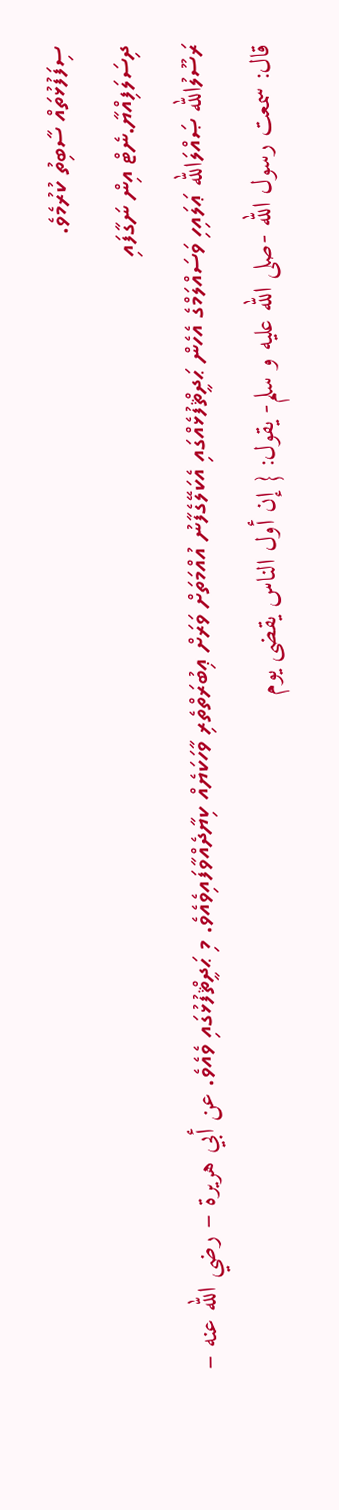ސިފަފުޅުތައް ސާބިތު ކުރުމެވެ.
ދިސަލަފިއްޔާ.ނެޓް އިން ނަގާފައި
ރަސޫލުالله ޞައްލަالله ޢަލައިހި ވަސައްލަމްގެ އެހެން ޙަދީޘްފުޅެއްގައި އެކަލޭގެފާނު އުއްމަތަށް ވަރަށް ޢިބުރަތްތެރި ވާހަކަޔެއް ކިޔާދެއްވާފައިވެއެވެ. މި ޙަދީޘްފުޅުގައި ވެއެވެ. عن أبي هريرة – رضي الله عنه – قال: سمعت رسول الله -صلى الله عليه و سلم- يقول: { إن أول الناس يقضى يوم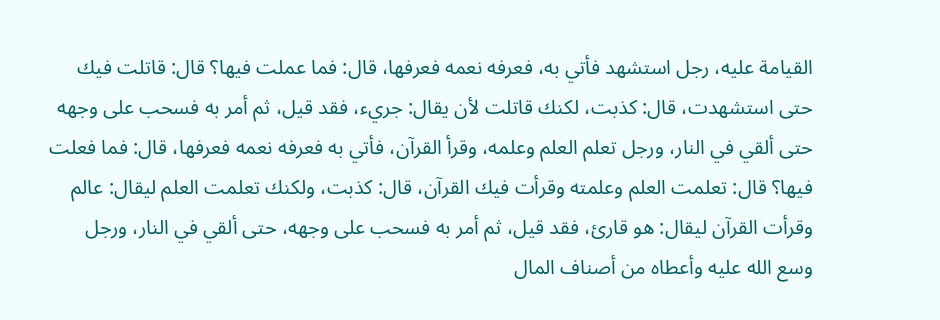القيامة عليه، رجل استشهد فأتي به، فعرفه نعمه فعرفها، قال: فما عملت فيها؟ قال: قاتلت فيك حتى استشهدت، قال: كذبت، لكنك قاتلت لأن يقال: جريء، فقد قيل، ثم أمر به فسحب على وجهه حتى ألقي في النار، ورجل تعلم العلم وعلمه، وقرأ القرآن، فأتي به فعرفه نعمه فعرفها، قال: فما فعلت فيها؟ قال: تعلمت العلم وعلمته وقرأت فيك القرآن، قال: كذبت، ولكنك تعلمت العلم ليقال: عالم وقرأت القرآن ليقال: هو قارئ، فقد قيل، ثم أمر به فسحب على وجهه، حتى ألقي في النار، ورجل وسع الله عليه وأعطاه من أصناف المال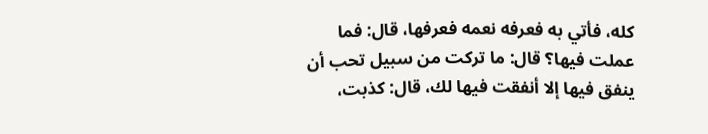كله، فأتي به فعرفه نعمه فعرفها، قال: فما عملت فيها؟ قال: ما تركت من سبيل تحب أن ينفق فيها إلا أنفقت فيها لك، قال: كذبت،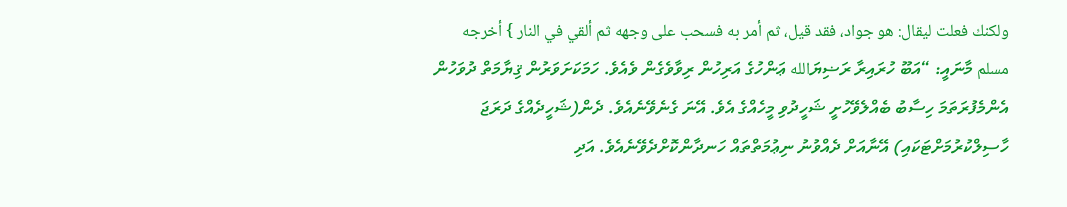ولكنك فعلت ليقال: هو جواد، فقد قيل، ثم أمر به فسحب على وجهه ثم ألقي في النار } أخرجه مسلم މާނައީ: “އަބޫ ހުރައިރާ ރަޟިޔަالله ޢަންހުގެ އަރިހުން ރިވާވެގެން ވެއެވެ. ހަމަކަށަވަރުން ޤިޔާމަތް ދުވަހުން އެންމެފުރަތަމަ ހިސާބު ބެއްލެވޭހުށީ ޝަހީދުވި މީހެއްގެ އެވެ. އޭނަ ގެނެވޭނެއެވެ. ދެން(ޝަހީދެއްގެ ދަރަޖަ ހާސިލްކުރުމަށްޓަކައި) އޭނާއަށް ދެއްވުނު ނިޢުމަތްތައް ހަނދާންކޮށްދެވޭނެއެވެ. އަދި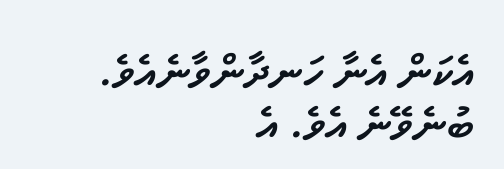އެކަން އެނާ ހަނދާންވާނެއެވެ. ބުނެވޭނެ އެވެ. އެ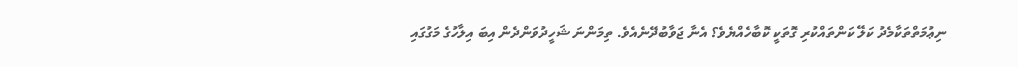ނިޢުމަތްތަކާމެދު ކަލޭ ކަންތައްކުރި ގޮތަކީ ކޮބާހެއްޔެވެ؟ އެނާ ޖަވާބުދޭނެއެވެ. ތިމަންނަ ޝަހީދުވަންދެން އިބަ އިލާހުގެ މަގުގައި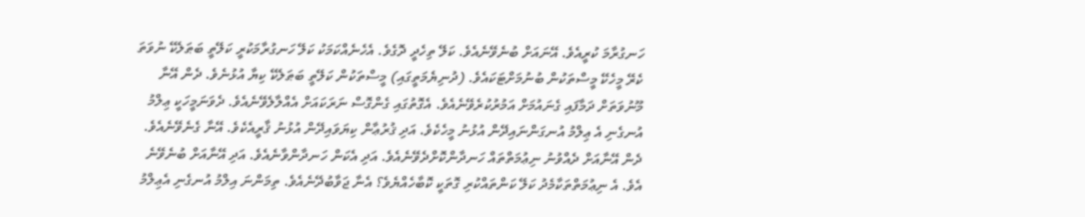ހަނގުރާމަ ކުރީއެވެ. އޭނައަށް ބުނެވޭނެއެވެ. ކަލޭ ތިހެދީ ދޮގެވެ. އެހެނެއްކަމަކު ކަލޭ ހަނގުރާމަކުރީ ކަލޭތީ ބަޠަލެކޭ ނުވަތަ ކެރޭ މީހެކޭ މީސްތަކުން ބުނުމަށްޓަކައެވެ. (ދުނިޔެމަތީގައި) މީސްތަކުން ކަލޭތީ ބަޠަލެކޭ ކިޔާ އުޅުނެވެ. ދެން އޭނާ މޫނުވަތަށް ދަމާފައި ގެނައުމަށް އަމުރުކުރެވޭނެއެވެ. އެގޮތުގައި ގެންގޮސް ނަރަކައަށް އެއްލާލެވޭނެއެވެ. ދެވަނަމީހަކީ ޢިލްމު އުނގެނި އެ ޢިލްމު އުނގަންނައިދޭން އުޅުނު މީހެކެވެ. އަދި ޤުރުޢާން ކިޔަވައިދޭން އުޅުނު ޤާރީއެކެވެ. އޭނާ ގެނެވޭނެއެވެ. ދެން އޭނާއަށް ދެއްވުނު ނިޢުމަތްތައް ހަނދާންކޮށްދެވޭނެއެވެ. އަދި އެކަން ހަނދާންވާނެއެވެ. އަދި އޭނާއަށް ބުނެވޭނެ އެވެ. އެ ނިޢުމަތްތަކާމެދު ކަލޭ ކަންތައްކުރި ގޮތަކީ ކޮބާހެއްޔެވެ؟ އެނާ ޖަވާބުދޭނެއެވެ. ތިމަންނަ އިލްމު އުނގެނި އެޢިލްމު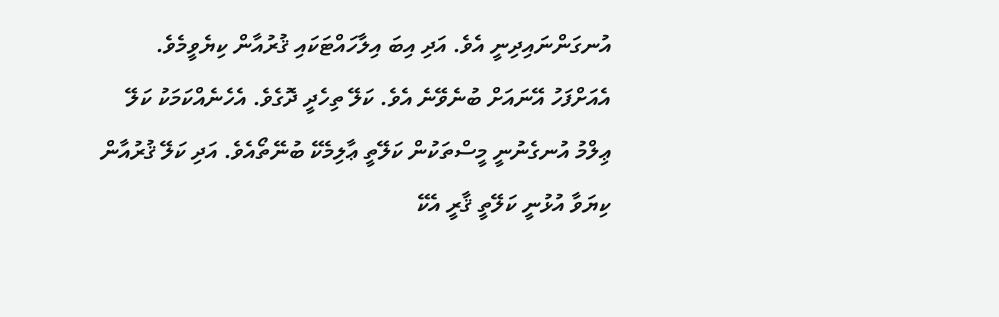އުނގަންނައިދިނީ އެވެ. އަދި އިބަ އިލާހައްޓަކައި ޤުރުއާން ކިޔެވީމެވެ. އެއަށްފަހު އޭނައަށް ބުނެވޭނެ އެވެ. ކަލޭ ތިހެދީ ދޮގެވެ. އެހެނެއްކަމަކު ކަލޭ ޢިލްމު އުނގެނުނީ މީސްތަކުން ކަލޭތީ ޢާލިމެކޭ ބުނޭތޯއެވެ. އަދި ކަލޭ ޤުރުއާން ކިޔަވާ އުޅުނީ ކަލޭތީ ޤާރީ އެކޭ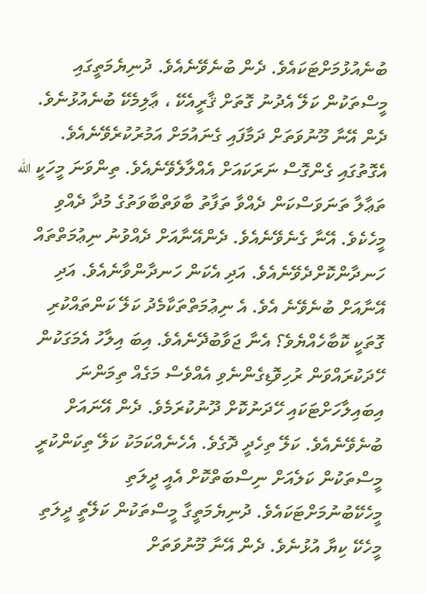ބުނެއުޅުމަށްޓަކައެވެ. ދެން ބުނެވޭނެއެވެ. ދުނިޔެމަތީގައި މީސްތަކުން ކަލޭ އެދުނު ގޮތަށް ޤާރީއެކޭ ، ޢާލިމެކޭ ބުނެއުޅުނެވެ. ދެން އޭނާ މޫނުވަތަށް ދަމާފައި ގެނައުމަށް އަމުރުކުރެވޭނެއެވެ. އެގޮތުގައި ގެންގޮސް ނަރަކައަށް އެއްލާލެވޭނެއެވެ. ތިންވަނަ މީހަކީ الله ތަޢާލާ ތަނަވަސްކަން ދެއްވާ ތަފާތު ބާވަތްބާވަތުގެ މުދާ ދެއްވި މީހެކެވެ. އޭނާ ގެނެވޭނެއެވެ. ދެންއޭނާއަށް ދެއްވުނު ނިޢުމަތްތައް ހަނދާންކޮށްދެވޭނެއެވެ. އަދި އެކަން ހަނދާންވާނެއެވެ. އަދި އޭނާއަށް ބުނެވޭނެ އެވެ. އެ ނިޢުމަތްތަކާމެދު ކަލޭ ކަންތައްކުރި ގޮތަކީ ކޮބާހެއްޔެވެ؟ އެނާ ޖަވާބުދޭނެއެވެ. އިބަ އިލާހު އެމަގަކުން ހޭދަކުރައްވަން ރުހިވޮޑިގެންނެވި އެއްވެސް މަގެއް ތިމަންނަ އިބައިލާހަށްޓަކައި ހޭދަނުކޮށް ދޫނުކުރަމެވެ. ދެން އޭނައަށް ބުނެވޭނެއެވެ. ކަލޭ ތިހެދީ ދޮގެވެ. އެހެނެއްކަމަކު ކަލޭ ތިކަންކުރީ މީސްތަކުން ކަލެއަށް ނިސްބަތްކޮށް އެއީ ދީލަތި މީހެކޭބުނުމަށްޓަކައެވެ. ދުނިޔެމަތީގާ މީސްތަކުން ކަލޭތީ ދީލަތި މީހެކޭ ކިޔާ އުޅުނެވެ. ދެން އޭނާ މޫނުވަތަށް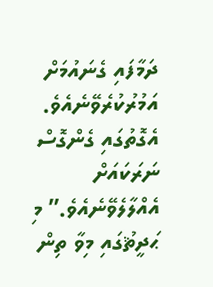ދަމާފައި ގެނައުމަށް އަމުރުކުރެވޭނެއެވެ. އެގޮތުގައި ގެންގޮސް ނަރަކައަށް އެއްލާލެވޭނެއެވެ.” މި ޙަދީޘުގައި މިވާ ތިން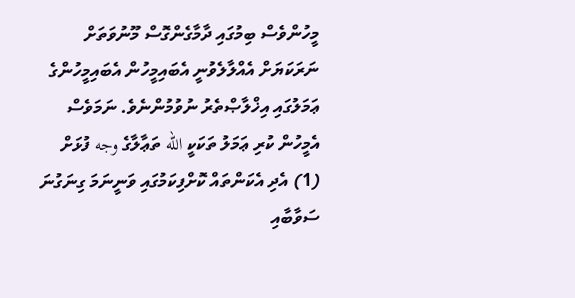މީހުންވެސް ބިމުގައި ދާމާގެންގޮސް މޫނުވަތަށް ނަރަކަޔަށް އެއްލާލެވުނީ އެބައިމީހުން އެބައިމީހުންގެ ޢަމަލުގައި އިޚްލާޞްތެރު ނުވުމުންނެވެ. ނަމަވެސް އެމީހުން ކުރި ޢަމަލު ތަކަކީ الله ތަޢާލާގެ وجه ފުޅަށް (1) އެދި އެކަންތައް ކޮށްފިކަމުގައި ވަނީނަމަ ގިނަގުނަ ސަވާބާއި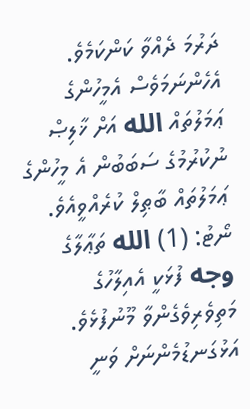ދަރުމަ ދެއްވާ ކަންކަމެވެ. އެހެންނަމަވެސް އެމީހުންގެ ޢަމަލުތައް الله އަށް ޚާލިޞް ނުކުރުމުގެ ސަބަބުން އެ މީހުންގެ ޢަމަލުތައް ބާޠިލް ކުރެއްވީއެވެ.
ނޯޓު: (1) الله ތަޢާލާގެ وجه ފުޅަކީ އެއިލާހުގެ މަތިވެރިވެގެންވާ މޫނުފުޅެވެ. އަޅުގަނޑުމެންނަށް ވަނީ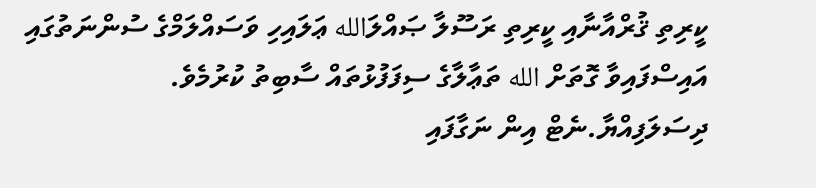ކީރިތި ޤުރްއާނާއި ކީރިތި ރަސޫލާ ޞައްލަالله ޢަލައިހި ވަސައްލަމްގެ ސުންނަތުގައި އައިސްފައިވާ ގޮތަށް الله ތަޢާލާގެ ސިފަފުޅުތައް ސާބިތު ކުރުމެވެ.
ދިސަލަފިއްޔާ.ނެޓް އިން ނަގާފައި